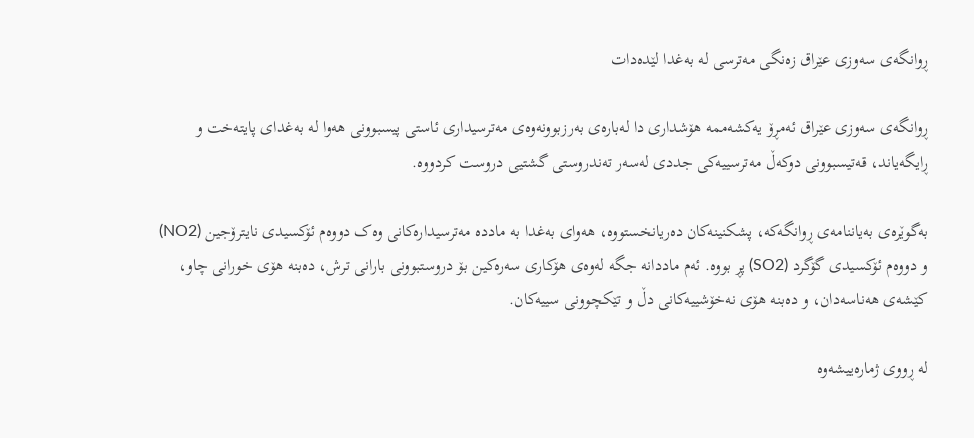ڕوانگەی سەوزی عێراق زەنگی مەترسی لە بەغدا لێدەدات

ڕوانگەی سەوزی عێراق ئەمڕۆ یەکشەممە هۆشداری دا لەبارەی بەرزبوونەوەی مەترسیداری ئاستی پیسبوونی هەوا لە بەغدای پایتەخت و ڕایگەیاند، قەتیسبوونی دوکەڵ مەترسییەکی جددی لەسەر تەندروستی گشتیی دروست کردووە.

بەگوێرەی بەیاننامەی ڕوانگەکە، پشکنینەکان دەریانخستووە، هەوای بەغدا بە ماددە مەترسیدارەکانی وەک دووەم ئۆکسیدی نایترۆجین (NO2) و دووەم ئۆکسیدی گۆگرد (SO2) پڕ بووە. ئەم ماددانە جگە لەوەی هۆکاری سەرەکین بۆ دروستبوونی بارانی ترش، دەبنە هۆی خورانی چاو، کێشەی هەناسەدان، و دەبنە هۆی نەخۆشییەکانی دڵ و تێکچوونی سییەکان.

لە ڕووی ژمارەییشەوە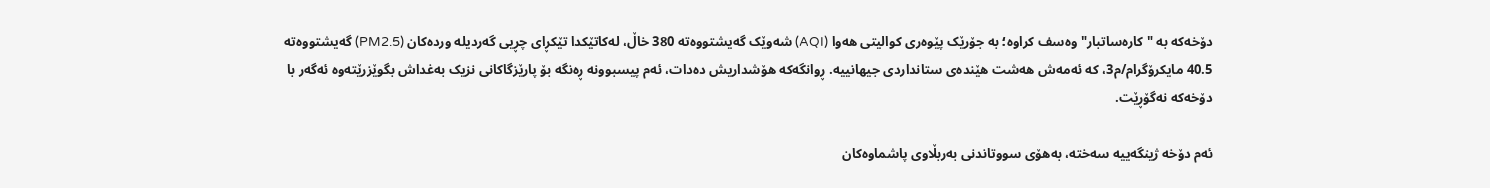دۆخەکە بە "کارەساتبار" وەسف کراوە؛ بە جۆرێک پێوەری کوالیتی هەوا (AQI) شەوێک گەیشتووەتە 380 خاڵ، لەکاتێکدا تێکڕای چڕیی گەردیلە وردەکان (PM2.5) گەیشتووەتە 40.5 مایکرۆگرام/م3، کە ئەمەش هەشت هێندەی ستانداردی جیهانییە. ڕوانگەکە هۆشداریش دەدات، ئەم پیسبوونە ڕەنگە بۆ پارێزگاکانی نزیک بەغداش بگوێزرێتەوە ئەگەر با دۆخەکە نەگۆڕێت.

ئەم دۆخە ژینگەییە سەختە، بەهۆی سووتاندنی بەربڵاوی پاشماوەکان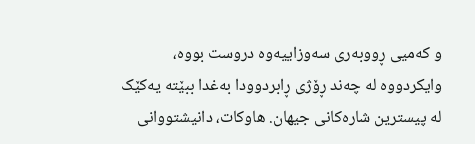و کەمیی ڕووبەری سەوزاییەوە دروست بووە، وایکردووە لە چەند ڕۆژی ڕابردوودا بەغدا ببێتە یەکێک لە پیسترین شارەکانی جیهان. هاوکات، دانیشتووانی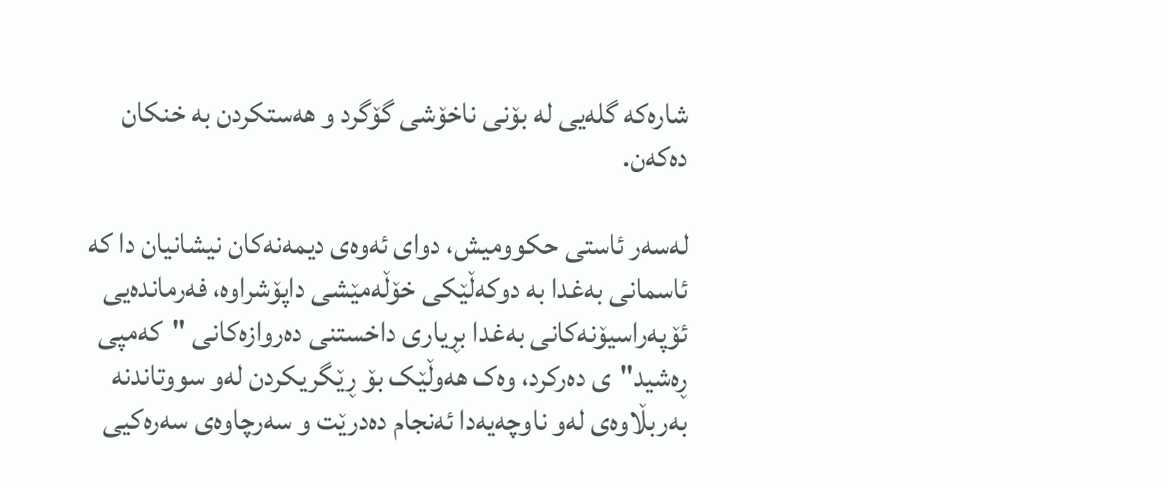شارەکە گلەیی لە بۆنی ناخۆشی گۆگرد و هەستکردن بە خنکان دەکەن.

لەسەر ئاستی حکوومیش، دوای ئەوەی دیمەنەکان نیشانیان دا کە ئاسمانی بەغدا بە دوکەڵێکی خۆڵەمێشی داپۆشراوە، فەرماندەیی ئۆپەراسیۆنەکانی بەغدا بڕیاری داخستنی دەروازەکانی "کەمپی ڕەشید"ی دەرکرد، وەک هەوڵێک بۆ ڕێگریکردن لەو سووتاندنە بەربڵاوەی لەو ناوچەیەدا ئەنجام دەدرێت و سەرچاوەی سەرەکیی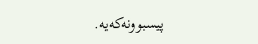پیسبوونەکەیە.